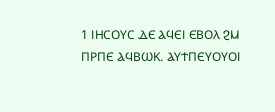1 ⲒⲎⲤⲞⲨⲤ ⲆⲈ ⲀϤⲈⲒ ⲈⲂⲞⲖ ϨⲘ ⲠⲢⲠⲈ ⲀϤⲂⲰⲔ. ⲀⲨϮⲠⲈⲨⲞⲨⲞⲒ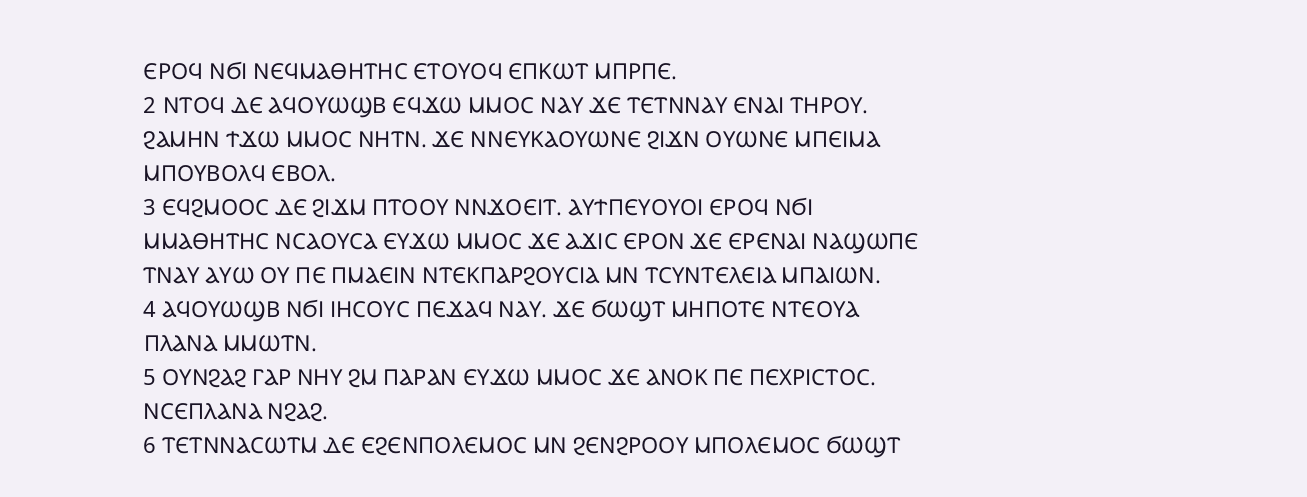ⲈⲢⲞϤ ⲚϬⲒ ⲚⲈϤⲘⲀⲐⲎⲦⲎⲤ ⲈⲦⲞⲨⲞϤ ⲈⲠⲔⲰⲦ ⲘⲠⲢⲠⲈ.
2 ⲚⲦⲞϤ ⲆⲈ ⲀϤⲞⲨⲰϢⲂ ⲈϤϪⲰ ⲘⲘⲞⲤ ⲚⲀⲨ ϪⲈ ⲦⲈⲦⲚⲚⲀⲨ ⲈⲚⲀⲒ ⲦⲎⲢⲞⲨ. ϨⲀⲘⲎⲚ ϮϪⲰ ⲘⲘⲞⲤ ⲚⲎⲦⲚ. ϪⲈ ⲚⲚⲈⲨⲔⲀⲞⲨⲰⲚⲈ ϨⲒϪⲚ ⲞⲨⲰⲚⲈ ⲘⲠⲈⲒⲘⲀ ⲘⲠⲞⲨⲂⲞⲖϤ ⲈⲂⲞⲖ.
3 ⲈϤϨⲘⲞⲞⲤ ⲆⲈ ϨⲒϪⲘ ⲠⲦⲞⲞⲨ ⲚⲚϪⲞⲈⲒⲦ. ⲀⲨϮⲠⲈⲨⲞⲨⲞⲒ ⲈⲢⲞϤ ⲚϬⲒ ⲘⲘⲀⲐⲎⲦⲎⲤ ⲚⲤⲀⲞⲨⲤⲀ ⲈⲨϪⲰ ⲘⲘⲞⲤ ϪⲈ ⲀϪⲒⲤ ⲈⲢⲞⲚ ϪⲈ ⲈⲢⲈⲚⲀⲒ ⲚⲀϢⲰⲠⲈ ⲦⲚⲀⲨ ⲀⲨⲰ ⲞⲨ ⲠⲈ ⲠⲘⲀⲈⲒⲚ ⲚⲦⲈⲔⲠⲀⲢϨⲞⲨⲤⲒⲀ ⲘⲚ ⲦⲤⲨⲚⲦⲈⲖⲈⲒⲀ ⲘⲠⲀⲒⲰⲚ.
4 ⲀϤⲞⲨⲰϢⲂ ⲚϬⲒ ⲒⲎⲤⲞⲨⲤ ⲠⲈϪⲀϤ ⲚⲀⲨ. ϪⲈ ϬⲰϢⲦ ⲘⲎⲠⲞⲦⲈ ⲚⲦⲈⲞⲨⲀ ⲠⲖⲀⲚⲀ ⲘⲘⲰⲦⲚ.
5 ⲞⲨⲚϨⲀϨ ⲄⲀⲢ ⲚⲎⲨ ϨⲘ ⲠⲀⲢⲀⲚ ⲈⲨϪⲰ ⲘⲘⲞⲤ ϪⲈ ⲀⲚⲞⲔ ⲠⲈ ⲠⲈⲬⲢⲒⲤⲦⲞⲤ. ⲚⲤⲈⲠⲖⲀⲚⲀ ⲚϨⲀϨ.
6 ⲦⲈⲦⲚⲚⲀⲤⲰⲦⲘ ⲆⲈ ⲈϨⲈⲚⲠⲞⲖⲈⲘⲞⲤ ⲘⲚ ϨⲈⲚϨⲢⲞⲞⲨ ⲘⲠⲞⲖⲈⲘⲞⲤ ϬⲰϢⲦ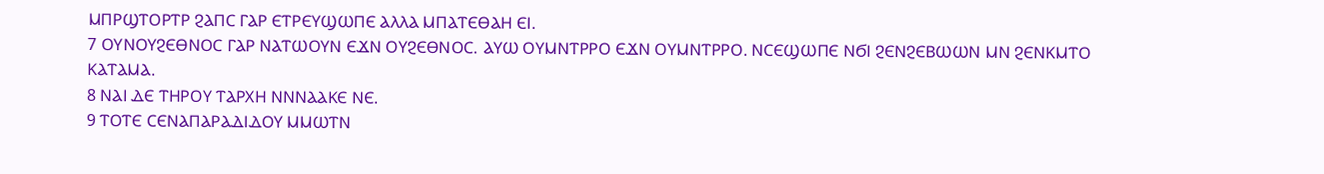ⲘⲠⲢϢⲦⲞⲢⲦⲢ ϨⲀⲠⲤ ⲄⲀⲢ ⲈⲦⲢⲈⲨϢⲰⲠⲈ ⲀⲖⲖⲀ ⲘⲠⲀⲦⲈⲐⲀⲎ ⲈⲒ.
7 ⲞⲨⲚⲞⲨϨⲈⲐⲚⲞⲤ ⲄⲀⲢ ⲚⲀⲦⲰⲞⲨⲚ ⲈϪⲚ ⲞⲨϨⲈⲐⲚⲞⲤ. ⲀⲨⲰ ⲞⲨⲘⲚⲦⲢⲢⲞ ⲈϪⲚ ⲞⲨⲘⲚⲦⲢⲢⲞ. ⲚⲤⲈϢⲰⲠⲈ ⲚϬⲒ ϨⲈⲚϨⲈⲂⲰⲰⲚ ⲘⲚ ϨⲈⲚⲔⲘⲦⲞ ⲔⲀⲦⲀⲘⲀ.
8 ⲚⲀⲒ ⲆⲈ ⲦⲎⲢⲞⲨ ⲦⲀⲢⲬⲎ ⲚⲚⲚⲀⲀⲔⲈ ⲚⲈ.
9 ⲦⲞⲦⲈ ⲤⲈⲚⲀⲠⲀⲢⲀⲆⲒⲆⲞⲨ ⲘⲘⲰⲦⲚ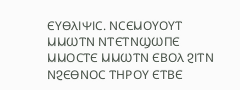ⲈⲨⲐⲖⲒⲮⲒⲤ. ⲚⲤⲈⲘⲞⲨⲞⲨⲦ ⲘⲘⲰⲦⲚ ⲚⲦⲈⲦⲚϢⲰⲠⲈ ⲘⲘⲞⲤⲦⲈ ⲘⲘⲰⲦⲚ ⲈⲂⲞⲖ ϨⲒⲦⲚ ⲚϨⲈⲐⲚⲞⲤ ⲦⲎⲢⲞⲨ ⲈⲦⲂⲈ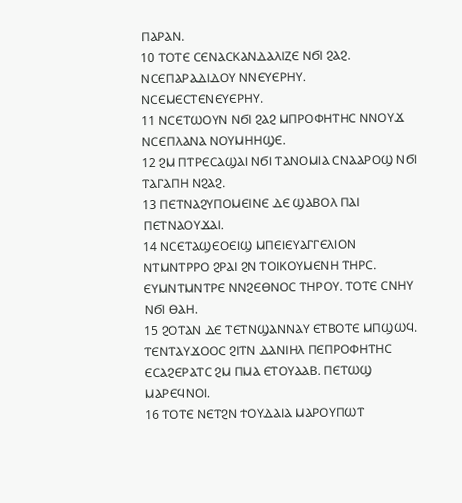ⲠⲀⲢⲀⲚ.
10 ⲦⲞⲦⲈ ⲤⲈⲚⲀⲤⲔⲀⲚⲆⲀⲖⲒⲌⲈ ⲚϬⲒ ϨⲀϨ. ⲚⲤⲈⲠⲀⲢⲀⲆⲒⲆⲞⲨ ⲚⲚⲈⲨⲈⲢⲎⲨ. ⲚⲤⲈⲘⲈⲤⲦⲈⲚⲈⲨⲈⲢⲎⲨ.
11 ⲚⲤⲈⲦⲰⲞⲨⲚ ⲚϬⲒ ϨⲀϨ ⲘⲠⲢⲞⲪⲎⲦⲎⲤ ⲚⲚⲞⲨϪ ⲚⲤⲈⲠⲖⲀⲚⲀ ⲚⲞⲨⲘⲎⲎϢⲈ.
12 ϨⲘ ⲠⲦⲢⲈⲤⲀϢⲀⲒ ⲚϬⲒ ⲦⲀⲚⲞⲘⲒⲀ ⲤⲚⲀⲀⲢⲞϢ ⲚϬⲒ ⲦⲀⲄⲀⲠⲎ ⲚϨⲀϨ.
13 ⲠⲈⲦⲚⲀϨⲨⲠⲞⲘⲈⲒⲚⲈ ⲆⲈ ϢⲀⲂⲞⲖ ⲠⲀⲒ ⲠⲈⲦⲚⲀⲞⲨϪⲀⲒ.
14 ⲚⲤⲈⲦⲀϢⲈⲞⲈⲒϢ ⲘⲠⲈⲒⲈⲨⲀⲄⲄⲈⲖⲒⲞⲚ ⲚⲦⲘⲚⲦⲢⲢⲞ ϨⲢⲀⲒ ϨⲚ ⲦⲞⲒⲔⲞⲨⲘⲈⲚⲎ ⲦⲎⲢⲤ. ⲈⲨⲘⲚⲦⲘⲚⲦⲢⲈ ⲚⲚϨⲈⲐⲚⲞⲤ ⲦⲎⲢⲞⲨ. ⲦⲞⲦⲈ ⲤⲚⲎⲨ ⲚϬⲒ ⲐⲀⲎ.
15 ϨⲞⲦⲀⲚ ⲆⲈ ⲦⲈⲦⲚϢⲀⲚⲚⲀⲨ ⲈⲦⲂⲞⲦⲈ ⲘⲠϢⲰϤ. ⲦⲈⲚⲦⲀⲨϪⲞⲞⲤ ϨⲒⲦⲚ ⲆⲀⲚⲒⲎⲖ ⲠⲈⲠⲢⲞⲪⲎⲦⲎⲤ ⲈⲤⲀϨⲈⲢⲀⲦⲤ ϨⲘ ⲠⲘⲀ ⲈⲦⲞⲨⲀⲀⲂ. ⲠⲈⲦⲰϢ ⲘⲀⲢⲈϤⲚⲞⲒ.
16 ⲦⲞⲦⲈ ⲚⲈⲦϨⲚ ϮⲞⲨⲆⲀⲒⲀ ⲘⲀⲢⲞⲨⲠⲰⲦ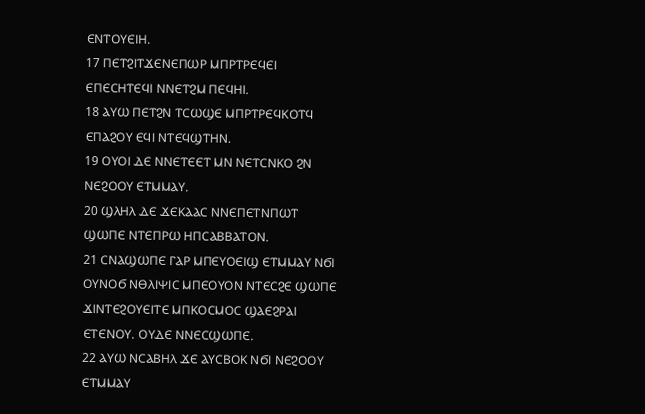ⲈⲚⲦⲞⲨⲈⲒⲎ.
17 ⲠⲈⲦϨⲒⲦϪⲈⲚⲈⲠⲰⲢ ⲘⲠⲢⲦⲢⲈϤⲈⲒ ⲈⲠⲈⲤⲎⲦⲈϤⲒ ⲚⲚⲈⲦϨⲘ ⲠⲈϤⲎⲒ.
18 ⲀⲨⲰ ⲠⲈⲦϨⲚ ⲦⲤⲰϢⲈ ⲘⲠⲢⲦⲢⲈϤⲔⲞⲦϤ ⲈⲠⲀϨⲞⲨ ⲈϤⲒ ⲚⲦⲈϤϢⲦⲎⲚ.
19 ⲞⲨⲞⲒ ⲆⲈ ⲚⲚⲈⲦⲈⲈⲦ ⲘⲚ ⲚⲈⲦⲤⲚⲔⲞ ϨⲚ ⲚⲈϨⲞⲞⲨ ⲈⲦⲘⲘⲀⲨ.
20 ϢⲖⲎⲖ ⲆⲈ ϪⲈⲔⲀⲀⲤ ⲚⲚⲈⲠⲈⲦⲚⲠⲰⲦ ϢⲰⲠⲈ ⲚⲦⲈⲠⲢⲰ ⲎⲠⲤⲀⲂⲂⲀⲦⲞⲚ.
21 ⲤⲚⲀϢⲰⲠⲈ ⲄⲀⲢ ⲘⲠⲈⲨⲞⲈⲒϢ ⲈⲦⲘⲘⲀⲨ ⲚϬⲒ ⲞⲨⲚⲞϬ ⲚⲐⲖⲒⲮⲒⲤ ⲘⲠⲈⲞⲨⲞⲚ ⲚⲦⲈⲤϨⲈ ϢⲰⲠⲈ ϪⲒⲚⲦⲈϨⲞⲨⲈⲒⲦⲈ ⲘⲠⲔⲞⲤⲘⲞⲤ ϢⲀⲈϨⲢⲀⲒ ⲈⲦⲈⲚⲞⲨ. ⲞⲨⲆⲈ ⲚⲚⲈⲤϢⲰⲠⲈ.
22 ⲀⲨⲰ ⲚⲤⲀⲂⲎⲖ ϪⲈ ⲀⲨⲤⲂⲞⲔ ⲚϬⲒ ⲚⲈϨⲞⲞⲨ ⲈⲦⲘⲘⲀⲨ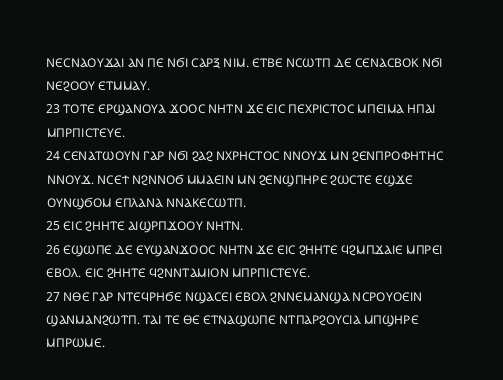ⲚⲈⲤⲚⲀⲞⲨϪⲀⲒ ⲀⲚ ⲠⲈ ⲚϬⲒ ⲤⲀⲢⲜ ⲚⲒⲘ. ⲈⲦⲂⲈ ⲚⲤⲰⲦⲠ ⲆⲈ ⲤⲈⲚⲀⲤⲂⲞⲔ ⲚϬⲒ ⲚⲈϨⲞⲞⲨ ⲈⲦⲘⲘⲀⲨ.
23 ⲦⲞⲦⲈ ⲈⲢϢⲀⲚⲞⲨⲀ ϪⲞⲞⲤ ⲚⲎⲦⲚ ϪⲈ ⲈⲒⲤ ⲠⲈⲬⲢⲒⲤⲦⲞⲤ ⲘⲠⲈⲒⲘⲀ ⲎⲠⲀⲒ ⲘⲠⲢⲠⲒⲤⲦⲈⲨⲈ.
24 ⲤⲈⲚⲀⲦⲰⲞⲨⲚ ⲄⲀⲢ ⲚϬⲒ ϨⲀϨ ⲚⲬⲢⲎⲤⲦⲞⲤ ⲚⲚⲞⲨϪ ⲘⲚ ϨⲈⲚⲠⲢⲞⲪⲎⲦⲎⲤ ⲚⲚⲞⲨϪ. ⲚⲤⲈϮ ⲚϨⲚⲚⲞϬ ⲘⲘⲀⲈⲒⲚ ⲘⲚ ϨⲈⲚϢⲠⲎⲢⲈ ϨⲰⲤⲦⲈ ⲈϢϪⲈ ⲞⲨⲚϢϬⲞⲘ ⲈⲠⲖⲀⲚⲀ ⲚⲚⲀⲔⲈⲤⲰⲦⲠ.
25 ⲈⲒⲤ ϨⲎⲎⲦⲈ ⲀⲒϢⲢⲠϪⲞⲞⲨ ⲚⲎⲦⲚ.
26 ⲈϢⲰⲠⲈ ⲆⲈ ⲈⲨϢⲀⲚϪⲞⲞⲤ ⲚⲎⲦⲚ ϪⲈ ⲈⲒⲤ ϨⲎⲎⲦⲈ ϤϨⲘⲠϪⲀⲒⲈ ⲘⲠⲢⲈⲒ ⲈⲂⲞⲖ. ⲈⲒⲤ ϨⲎⲎⲦⲈ ϤϨⲚⲚⲦⲀⲘⲒⲞⲚ ⲘⲠⲢⲠⲒⲤⲦⲈⲨⲈ.
27 ⲚⲐⲈ ⲄⲀⲢ ⲚⲦⲈϤⲢⲎϬⲈ ⲚϢⲀⲤⲈⲒ ⲈⲂⲞⲖ ϨⲚⲚⲈⲘⲀⲚϢⲀ ⲚⲤⲢⲞⲨⲞⲈⲒⲚ ϢⲀⲚⲘⲀⲚϨⲰⲦⲠ. ⲦⲀⲒ ⲦⲈ ⲐⲈ ⲈⲦⲚⲀϢⲰⲠⲈ ⲚⲦⲠⲀⲢϨⲞⲨⲤⲒⲀ ⲘⲠϢⲎⲢⲈ ⲘⲠⲢⲰⲘⲈ.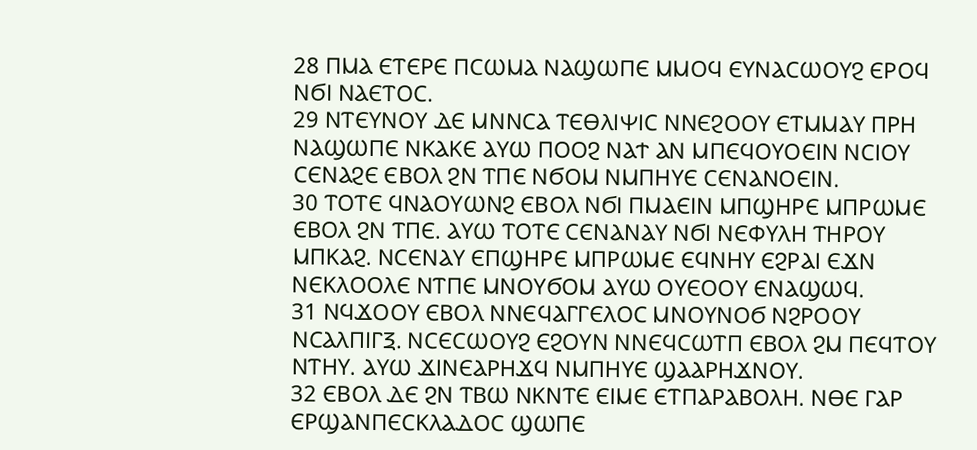28 ⲠⲘⲀ ⲈⲦⲈⲢⲈ ⲠⲤⲰⲘⲀ ⲚⲀϢⲰⲠⲈ ⲘⲘⲞϤ ⲈⲨⲚⲀⲤⲰⲞⲨϨ ⲈⲢⲞϤ ⲚϬⲒ ⲚⲀⲈⲦⲞⲤ.
29 ⲚⲦⲈⲨⲚⲞⲨ ⲆⲈ ⲘⲚⲚⲤⲀ ⲦⲈⲐⲖⲒⲮⲒⲤ ⲚⲚⲈϨⲞⲞⲨ ⲈⲦⲘⲘⲀⲨ ⲠⲢⲎ ⲚⲀϢⲰⲠⲈ ⲚⲔⲀⲔⲈ ⲀⲨⲰ ⲠⲞⲞϨ ⲚⲀϮ ⲀⲚ ⲘⲠⲈϤⲞⲨⲞⲈⲒⲚ ⲚⲤⲒⲞⲨ ⲤⲈⲚⲀϨⲈ ⲈⲂⲞⲖ ϨⲚ ⲦⲠⲈ ⲚϬⲞⲘ ⲚⲘⲠⲎⲨⲈ ⲤⲈⲚⲀⲚⲞⲈⲒⲚ.
30 ⲦⲞⲦⲈ ϤⲚⲀⲞⲨⲰⲚϨ ⲈⲂⲞⲖ ⲚϬⲒ ⲠⲘⲀⲈⲒⲚ ⲘⲠϢⲎⲢⲈ ⲘⲠⲢⲰⲘⲈ ⲈⲂⲞⲖ ϨⲚ ⲦⲠⲈ. ⲀⲨⲰ ⲦⲞⲦⲈ ⲤⲈⲚⲀⲚⲀⲨ ⲚϬⲒ ⲚⲈⲪⲨⲖⲎ ⲦⲎⲢⲞⲨ ⲘⲠⲔⲀϨ. ⲚⲤⲈⲚⲀⲨ ⲈⲠϢⲎⲢⲈ ⲘⲠⲢⲰⲘⲈ ⲈϤⲚⲎⲨ ⲈϨⲢⲀⲒ ⲈϪⲚ ⲚⲈⲔⲖⲞⲞⲖⲈ ⲚⲦⲠⲈ ⲘⲚⲞⲨϬⲞⲘ ⲀⲨⲰ ⲞⲨⲈⲞⲞⲨ ⲈⲚⲀϢⲰϤ.
31 ⲚϤϪⲞⲞⲨ ⲈⲂⲞⲖ ⲚⲚⲈϤⲀⲄⲄⲈⲖⲞⲤ ⲘⲚⲞⲨⲚⲞϬ ⲚϨⲢⲞⲞⲨ ⲚⲤⲀⲖⲠⲒⲄⲜ. ⲚⲤⲈⲤⲰⲞⲨϨ ⲈϨⲞⲨⲚ ⲚⲚⲈϤⲤⲰⲦⲠ ⲈⲂⲞⲖ ϨⲘ ⲠⲈϤⲦⲞⲨ ⲚⲦⲎⲨ. ⲀⲨⲰ ϪⲒⲚⲈⲀⲢⲎϪϤ ⲚⲘⲠⲎⲨⲈ ϢⲀⲀⲢⲎϪⲚⲞⲨ.
32 ⲈⲂⲞⲖ ⲆⲈ ϨⲚ ⲦⲂⲰ ⲚⲔⲚⲦⲈ ⲈⲒⲘⲈ ⲈⲦⲠⲀⲢⲀⲂⲞⲖⲎ. ⲚⲐⲈ ⲄⲀⲢ ⲈⲢϢⲀⲚⲠⲈⲤⲔⲖⲀⲆⲞⲤ ϢⲰⲠⲈ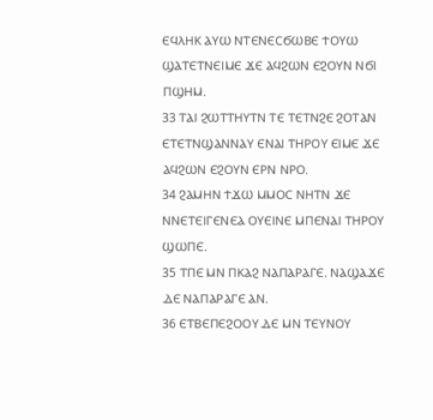ⲈϤⲖⲎⲔ ⲀⲨⲰ ⲚⲦⲈⲚⲈⲤϬⲰⲂⲈ ϮⲞⲨⲰ ϢⲀⲦⲈⲦⲚⲈⲒⲘⲈ ϪⲈ ⲀϤϨⲰⲚ ⲈϨⲞⲨⲚ ⲚϬⲒ ⲠϢⲎⲘ.
33 ⲦⲀⲒ ϨⲰⲦⲦⲎⲨⲦⲚ ⲦⲈ ⲦⲈⲦⲚϨⲈ ϨⲞⲦⲀⲚ ⲈⲦⲈⲦⲚϢⲀⲚⲚⲀⲨ ⲈⲚⲀⲒ ⲦⲎⲢⲞⲨ ⲈⲒⲘⲈ ϪⲈ ⲀϤϨⲰⲚ ⲈϨⲞⲨⲚ ⲈⲢⲚ ⲚⲢⲞ.
34 ϨⲀⲘⲎⲚ ϮϪⲰ ⲘⲘⲞⲤ ⲚⲎⲦⲚ ϪⲈ ⲚⲚⲈⲦⲈⲒⲄⲈⲚⲈⲀ ⲞⲨⲈⲒⲚⲈ ⲘⲠⲈⲚⲀⲒ ⲦⲎⲢⲞⲨ ϢⲰⲠⲈ.
35 ⲦⲠⲈ ⲘⲚ ⲠⲔⲀϨ ⲚⲀⲠⲀⲢⲀⲄⲈ. ⲚⲀϢⲀϪⲈ ⲆⲈ ⲚⲀⲠⲀⲢⲀⲄⲈ ⲀⲚ.
36 ⲈⲦⲂⲈⲠⲈϨⲞⲞⲨ ⲆⲈ ⲘⲚ ⲦⲈⲨⲚⲞⲨ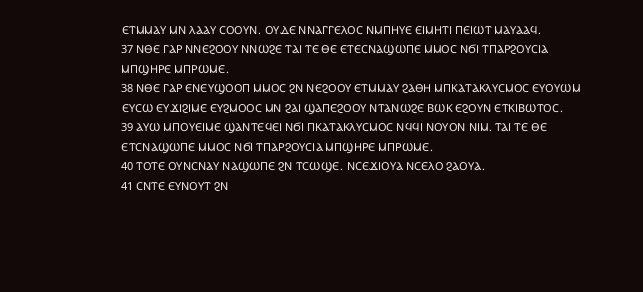ⲈⲦⲘⲘⲀⲨ ⲘⲚ ⲖⲀⲀⲨ ⲤⲞⲞⲨⲚ. ⲞⲨⲆⲈ ⲚⲚⲀⲄⲄⲈⲖⲞⲤ ⲚⲘⲠⲎⲨⲈ ⲈⲒⲘⲎⲦⲒ ⲠⲈⲒⲰⲦ ⲘⲀⲨⲀⲀϤ.
37 ⲚⲐⲈ ⲄⲀⲢ ⲚⲚⲈϨⲞⲞⲨ ⲚⲚⲰϨⲈ ⲦⲀⲒ ⲦⲈ ⲐⲈ ⲈⲦⲈⲤⲚⲀϢⲰⲠⲈ ⲘⲘⲞⲤ ⲚϬⲒ ⲦⲠⲀⲢϨⲞⲨⲤⲒⲀ ⲘⲠϢⲎⲢⲈ ⲘⲠⲢⲰⲘⲈ.
38 ⲚⲐⲈ ⲄⲀⲢ ⲈⲚⲈⲨϢⲞⲞⲠ ⲘⲘⲞⲤ ϨⲚ ⲚⲈϨⲞⲞⲨ ⲈⲦⲘⲘⲀⲨ ϨⲀⲐⲎ ⲘⲠⲔⲀⲦⲀⲔⲖⲨⲤⲘⲞⲤ ⲈⲨⲞⲨⲰⲘ ⲈⲨⲤⲰ ⲈⲨϪⲒϨⲒⲘⲈ ⲈⲨϨⲘⲞⲞⲤ ⲘⲚ ϨⲀⲒ ϢⲀⲠⲈϨⲞⲞⲨ ⲚⲦⲀⲚⲰϨⲈ ⲂⲰⲔ ⲈϨⲞⲨⲚ ⲈⲦⲔⲒⲂⲰⲦⲞⲤ.
39 ⲀⲨⲰ ⲘⲠⲞⲨⲈⲒⲘⲈ ϢⲀⲚⲦⲈϤⲈⲒ ⲚϬⲒ ⲠⲔⲀⲦⲀⲔⲖⲨⲤⲘⲞⲤ ⲚϤϤⲒ ⲚⲞⲨⲞⲚ ⲚⲒⲘ. ⲦⲀⲒ ⲦⲈ ⲐⲈ ⲈⲦⲤⲚⲀϢⲰⲠⲈ ⲘⲘⲞⲤ ⲚϬⲒ ⲦⲠⲀⲢϨⲞⲨⲤⲒⲀ ⲘⲠϢⲎⲢⲈ ⲘⲠⲢⲰⲘⲈ.
40 ⲦⲞⲦⲈ ⲞⲨⲚⲤⲚⲀⲨ ⲚⲀϢⲰⲠⲈ ϨⲚ ⲦⲤⲰϢⲈ. ⲚⲤⲈϪⲒⲞⲨⲀ ⲚⲤⲈⲖⲞ ϨⲀⲞⲨⲀ.
41 ⲤⲚⲦⲈ ⲈⲨⲚⲞⲨⲦ ϨⲚ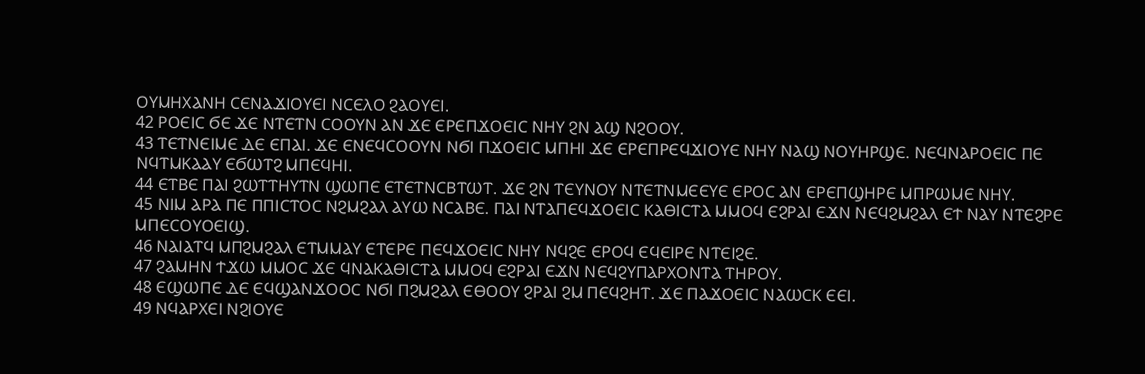ⲞⲨⲘⲎⲬⲀⲚⲎ ⲤⲈⲚⲀϪⲒⲞⲨⲈⲒ ⲚⲤⲈⲖⲞ ϨⲀⲞⲨⲈⲒ.
42 ⲢⲞⲈⲒⲤ ϬⲈ ϪⲈ ⲚⲦⲈⲦⲚ ⲤⲞⲞⲨⲚ ⲀⲚ ϪⲈ ⲈⲢⲈⲠϪⲞⲈⲒⲤ ⲚⲎⲨ ϨⲚ ⲀϢ ⲚϨⲞⲞⲨ.
43 ⲦⲈⲦⲚⲈⲒⲘⲈ ⲆⲈ ⲈⲠⲀⲒ. ϪⲈ ⲈⲚⲈϤⲤⲞⲞⲨⲚ ⲚϬⲒ ⲠϪⲞⲈⲒⲤ ⲘⲠⲎⲒ ϪⲈ ⲈⲢⲈⲠⲢⲈϤϪⲒⲞⲨⲈ ⲚⲎⲨ ⲚⲀϢ ⲚⲞⲨⲎⲢϢⲈ. ⲚⲈϤⲚⲀⲢⲞⲈⲒⲤ ⲠⲈ ⲚϤⲦⲘⲔⲀⲀⲨ ⲈϬⲰⲦϨ ⲘⲠⲈϤⲎⲒ.
44 ⲈⲦⲂⲈ ⲠⲀⲒ ϨⲰⲦⲦⲎⲨⲦⲚ ϢⲰⲠⲈ ⲈⲦⲈⲦⲚⲤⲂⲦⲰⲦ. ϪⲈ ϨⲚ ⲦⲈⲨⲚⲞⲨ ⲚⲦⲈⲦⲚⲘⲈⲈⲨⲈ ⲈⲢⲞⲤ ⲀⲚ ⲈⲢⲈⲠϢⲎⲢⲈ ⲘⲠⲢⲰⲘⲈ ⲚⲎⲨ.
45 ⲚⲒⲘ ⲀⲢⲀ ⲠⲈ ⲠⲠⲒⲤⲦⲞⲤ ⲚϨⲘϨⲀⲖ ⲀⲨⲰ ⲚⲤⲀⲂⲈ. ⲠⲀⲒ ⲚⲦⲀⲠⲈϤϪⲞⲈⲒⲤ ⲔⲀⲐⲒⲤⲦⲀ ⲘⲘⲞϤ ⲈϨⲢⲀⲒ ⲈϪⲚ ⲚⲈϤϨⲘϨⲀⲖ ⲈϮ ⲚⲀⲨ ⲚⲦⲈϨⲢⲈ ⲘⲠⲈⲤⲞⲨⲞⲈⲒϢ.
46 ⲚⲀⲒⲀⲦϤ ⲘⲠϨⲘϨⲀⲖ ⲈⲦⲘⲘⲀⲨ ⲈⲦⲈⲢⲈ ⲠⲈϤϪⲞⲈⲒⲤ ⲚⲎⲨ ⲚϤϨⲈ ⲈⲢⲞϤ ⲈϤⲈⲒⲢⲈ ⲚⲦⲈⲒϨⲈ.
47 ϨⲀⲘⲎⲚ ϮϪⲰ ⲘⲘⲞⲤ ϪⲈ ϤⲚⲀⲔⲀⲐⲒⲤⲦⲀ ⲘⲘⲞϤ ⲈϨⲢⲀⲒ ⲈϪⲚ ⲚⲈϤϨⲨⲠⲀⲢⲬⲞⲚⲦⲀ ⲦⲎⲢⲞⲨ.
48 ⲈϢⲰⲠⲈ ⲆⲈ ⲈϤϢⲀⲚϪⲞⲞⲤ ⲚϬⲒ ⲠϨⲘϨⲀⲖ ⲈⲐⲞⲞⲨ ϨⲢⲀⲒ ϨⲘ ⲠⲈϤϨⲎⲦ. ϪⲈ ⲠⲀϪⲞⲈⲒⲤ ⲚⲀⲰⲤⲔ ⲈⲈⲒ.
49 ⲚϤⲀⲢⲬⲈⲒ ⲚϨⲒⲞⲨⲈ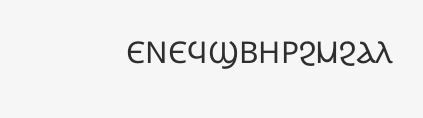ⲈⲚⲈϤϢⲂⲎⲢϨⲘϨⲀⲖ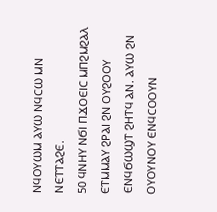ⲚϤⲞⲨⲰⲘ ⲀⲨⲰ ⲚϤⲤⲰ ⲘⲚ ⲚⲈⲦⲦⲀϨⲈ.
50 ϤⲚⲎⲨ ⲚϬⲒ ⲠϪⲞⲈⲒⲤ ⲘⲠϨⲘϨⲀⲖ ⲈⲦⲘⲘⲀⲨ ϨⲢⲀⲒ ϨⲚ ⲞⲨϨⲞⲞⲨ ⲈⲚϤϬⲰϢⲦ ϨⲎⲦϤ ⲀⲚ. ⲀⲨⲰ ϨⲚ ⲞⲨⲞⲨⲚⲞⲨ ⲈⲚϤⲤⲞⲞⲨⲚ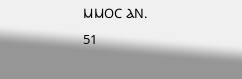ⲘⲘⲞⲤ ⲀⲚ.
51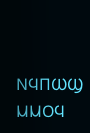ⲚϤⲠⲰϢ ⲘⲘⲞϤ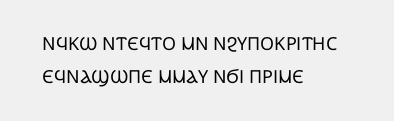ⲚϤⲔⲰ ⲚⲦⲈϤⲦⲞ ⲘⲚ ⲚϨⲨⲠⲞⲔⲢⲒⲦⲎⲤ ⲈϤⲚⲀϢⲰⲠⲈ ⲘⲘⲀⲨ ⲚϬⲒ ⲠⲢⲒⲘⲈ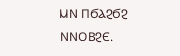ⲘⲚ ⲠϬⲀϨϬϨ ⲚⲚⲞⲂϨⲈ.